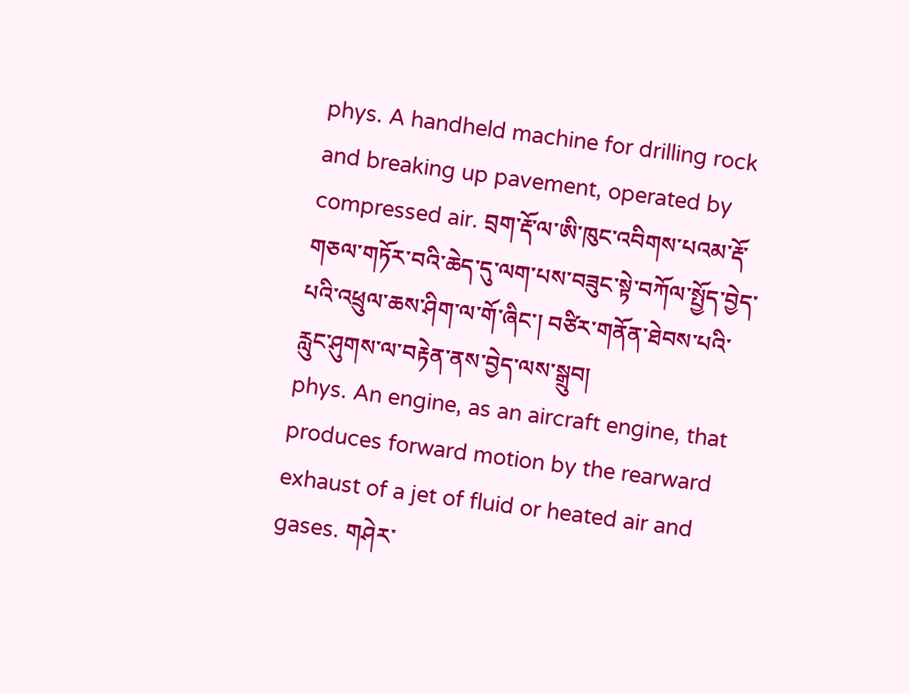phys. A handheld machine for drilling rock and breaking up pavement, operated by compressed air. བྲག་རྡོ་ལ་ཨི་ཁུང་འབིགས་པའམ་རྡོ་གཅལ་གཏོར་བའི་ཆེད་དུ་ལག་པས་བཟུང་སྟེ་བཀོལ་སྤྱོད་བྱེད་པའི་འཕྲུལ་ཆས་ཤིག་ལ་གོ་ཞིང་། བཙིར་གནོན་ཐེབས་པའི་རླུང་ཤུགས་ལ་བརྟེན་ནས་བྱེད་ལས་སྒྲུབ།
phys. An engine, as an aircraft engine, that produces forward motion by the rearward exhaust of a jet of fluid or heated air and gases. གཤེར་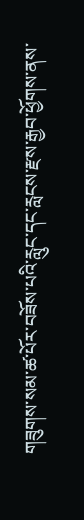གཟུགས་སམ་ཚ་པོར་བཟོས་པའི་རླུང་དང་རླངས་རྫས་རྒྱབ་ཕྱོགས་ནས་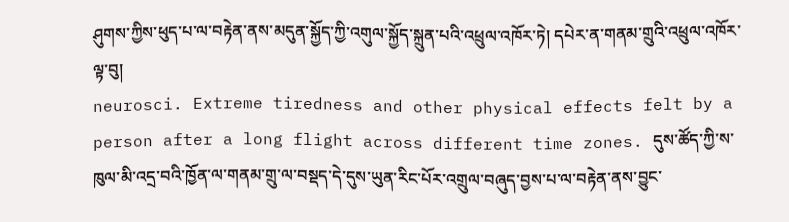ཤུགས་ཀྱིས་ཕུད་པ་ལ་བརྟེན་ནས་མདུན་སྐྱོད་ཀྱི་འགུལ་སྐྱོད་སྐྲུན་པའི་འཕྲུལ་འཁོར་ཏེ། དཔེར་ན་གནམ་གྲུའི་འཕྲུལ་འཁོར་ལྟ་བུ།
neurosci. Extreme tiredness and other physical effects felt by a person after a long flight across different time zones. དུས་ཚོད་ཀྱི་ས་ཁུལ་མི་འདྲ་བའི་ཁྱོན་ལ་གནམ་གྲུ་ལ་བསྡད་དེ་དུས་ཡུན་རིང་པོར་འགྲུལ་བཞུད་བྱས་པ་ལ་བརྟེན་ནས་བྱུང་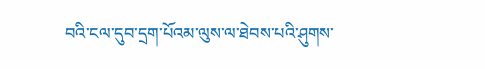བའི་ངལ་དུབ་དྲག་པོའམ་ལུས་ལ་ཐེབས་པའི་ཤུགས་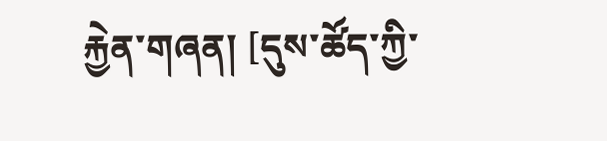རྐྱེན་གཞན། [དུས་ཚོད་ཀྱི་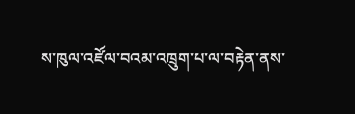ས་ཁུལ་འཛོལ་བའམ་འཁྲུག་པ་ལ་བརྟེན་ནས་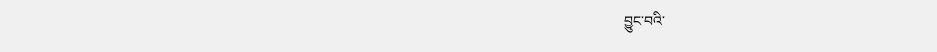བྱུང་བའི་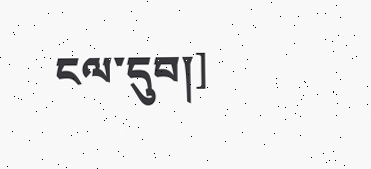ངལ་དུབ།]